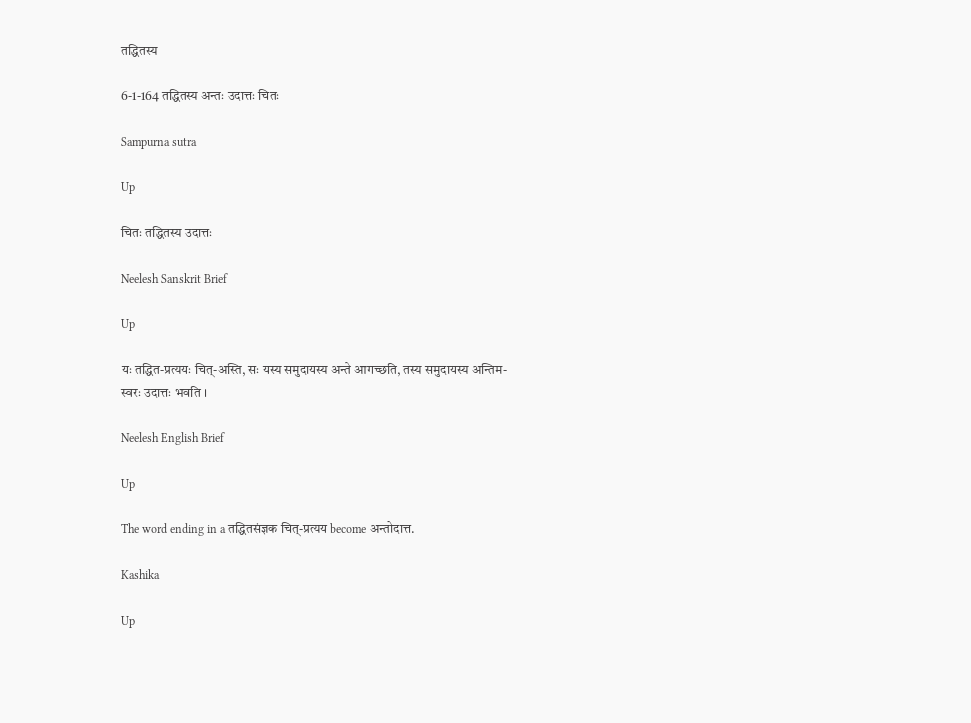तद्धितस्य

6-1-164 तद्धितस्य अन्तः उदात्तः चितः

Sampurna sutra

Up

चितः तद्धितस्य उदात्तः

Neelesh Sanskrit Brief

Up

यः तद्धित-प्रत्ययः चित्-अस्ति, सः यस्य समुदायस्य अन्ते आगच्छति, तस्य समुदायस्य अन्तिम-स्वरः उदात्तः भवति ।

Neelesh English Brief

Up

The word ending in a तद्धितसंज्ञक चित्-प्रत्यय become अन्तोदात्त.

Kashika

Up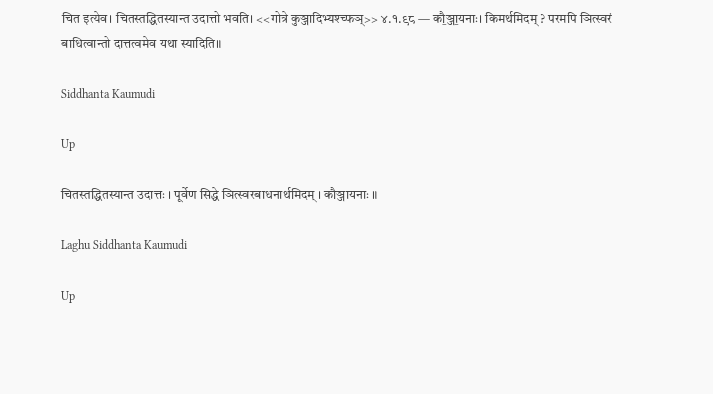चित इत्येव। चितस्तद्धितस्यान्त उदात्तो भवति। <<गोत्रे कुञ्जादिभ्यश्च्फञ्>> ४.१.९८ — कौ॒ञ्जा॒यनाः। किमर्थमिदम् ? परमपि ञित्स्वरं बाधित्वान्तो दात्तत्वमेव यथा स्यादिति॥

Siddhanta Kaumudi

Up

चितस्तद्धितस्यान्त उदात्तः । पूर्वेण सिद्धे ञित्स्वरबाधनार्थमिदम् । कौञ्जायनाः ॥

Laghu Siddhanta Kaumudi

Up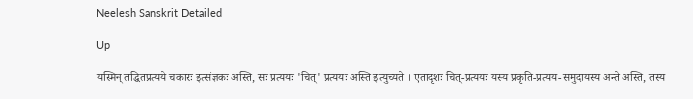Neelesh Sanskrit Detailed

Up

यस्मिन् तद्धितप्रत्यये चकारः इत्संज्ञकः अस्ति, सः प्रत्ययः 'चित्' प्रत्ययः अस्ति इत्युच्यते । एतादृशः चित्-प्रत्ययः यस्य प्रकृति-प्रत्यय-समुदायस्य अन्ते अस्ति, तस्य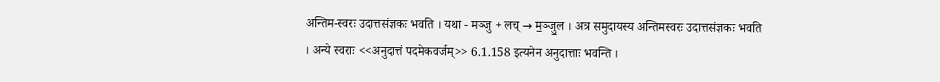अन्तिम-स्वरः उदात्तसंज्ञकः भवति । यथा - मञ्जु + लच् → म॒ञ्जु॒ल । अत्र समुदायस्य अन्तिमस्वरः उदात्तसंज्ञकः भवति । अन्ये स्वराः <<अनुदात्तं पदमेकवर्जम्>> 6.1.158 इत्यनेन अनुदात्ताः भवन्ति ।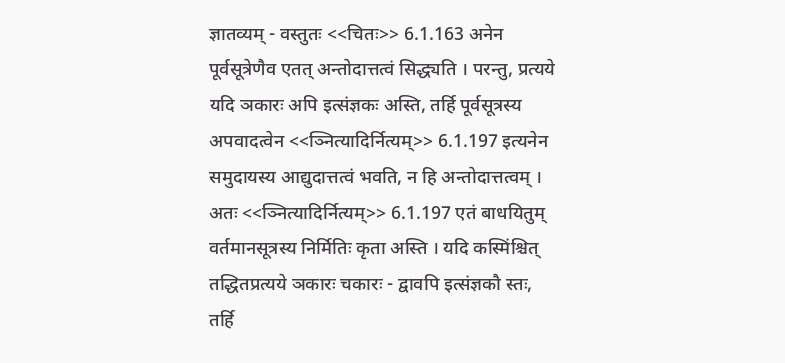ज्ञातव्यम् - वस्तुतः <<चितः>> 6.1.163 अनेन पूर्वसूत्रेणैव एतत् अन्तोदात्तत्वं सिद्ध्यति । परन्तु, प्रत्यये यदि ञकारः अपि इत्संज्ञकः अस्ति, तर्हि पूर्वसूत्रस्य अपवादत्वेन <<ञ्नित्यादिर्नित्यम्>> 6.1.197 इत्यनेन समुदायस्य आद्युदात्तत्वं भवति, न हि अन्तोदात्तत्वम् । अतः <<ञ्नित्यादिर्नित्यम्>> 6.1.197 एतं बाधयितुम् वर्तमानसूत्रस्य निर्मितिः कृता अस्ति । यदि कस्मिंश्चित् तद्धितप्रत्यये ञकारः चकारः - द्वावपि इत्संज्ञकौ स्तः, तर्हि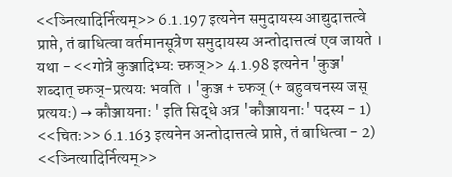<<ञ्नित्यादिर्नित्यम्>> 6.1.197 इत्यनेन समुदायस्य आद्युदात्तत्वे प्राप्ते, तं बाधित्वा वर्तमानसूत्रेण समुदायस्य अन्तोदात्तत्वं एव जायते । यथा - <<गोत्रे कुञ्जादिभ्यः च्फञ्>> 4.1.98 इत्यनेन 'कुञ्ज' शब्दात् च्फञ्-प्रत्ययः भवति । 'कुञ्ज + च्फञ् (+ बहुवचनस्य जस् प्रत्ययः) → कौञ्जायनाः ' इति सिद्धे अत्र 'कौञ्जायनाः' पदस्य - 1) <<चितः>> 6.1.163 इत्यनेन अन्तोदात्तत्वे प्राप्ते, तं बाधित्वा - 2) <<ञ्नित्यादिर्नित्यम्>>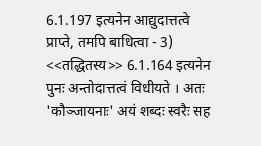6.1.197 इत्यनेन आद्युदात्तत्वे प्राप्ते, तमपि बाधित्वा - 3) <<तद्धितस्य>> 6.1.164 इत्यनेन पुनः अन्तोदात्तत्वं विधीयते । अतः 'कौञ्जायनाः' अयं शब्दः स्वरैः सह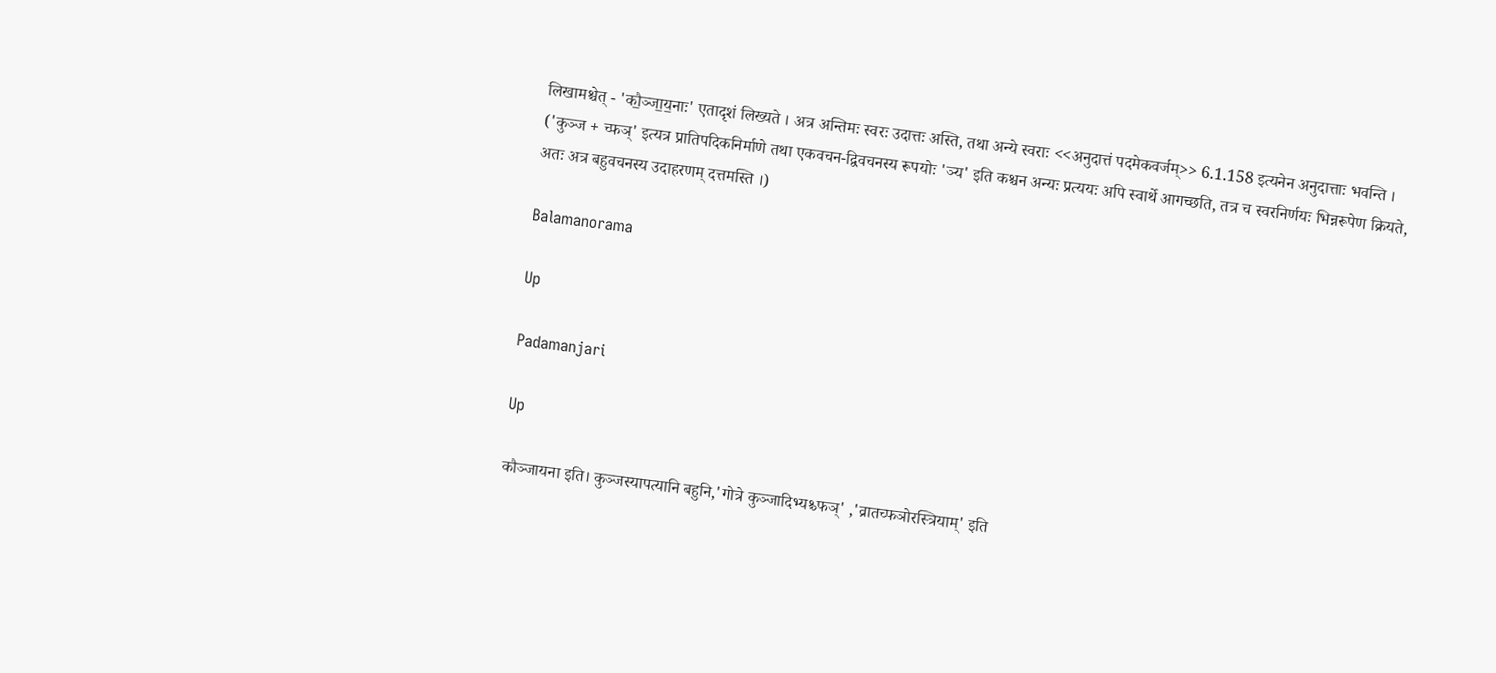लिखामश्चेत् - 'कौ॒ञ्जा॒य॒नाः' एतादृशं लिख्यते । अत्र अन्तिमः स्वरः उदात्तः अस्ति, तथा अन्ये स्वराः <<अनुदात्तं पदमेकवर्जम्>> 6.1.158 इत्यनेन अनुदात्ताः भवन्ति । ('कुञ्ज + च्फञ्' इत्यत्र प्रातिपदिकनिर्माणे तथा एकवचन-द्विवचनस्य रूपयोः 'ञ्य' इति कश्चन अन्यः प्रत्ययः अपि स्वार्थे आगच्छति, तत्र च स्वरनिर्णयः भिन्नरूपेण क्रियते, अतः अत्र बहुवचनस्य उदाहरणम् दत्तमस्ति ।)

Balamanorama

Up

Padamanjari

Up

कौञ्जायना इति। कुञ्जस्यापत्यानि बहुनि,'गोत्रे कुञ्जादिभ्यश्च्फञ्' ,'व्रातच्फञोरस्त्रियाम्' इति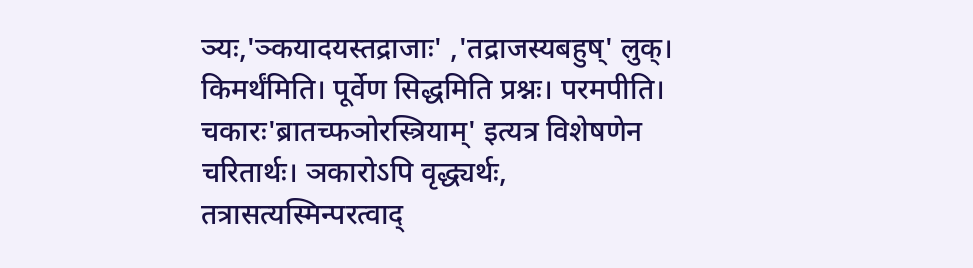ञ्यः,'ञ्कयादयस्तद्राजाः' ,'तद्राजस्यबहुष्' लुक्। किमर्थंमिति। पूर्वेण सिद्धमिति प्रश्नः। परमपीति। चकारः'ब्रातच्फञोरस्त्रियाम्' इत्यत्र विशेषणेन चरितार्थः। ञकारोऽपि वृद्ध्यर्थः, तत्रासत्यस्मिन्परत्वाद्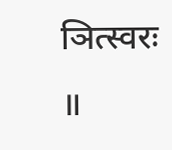ञित्स्वरः ॥